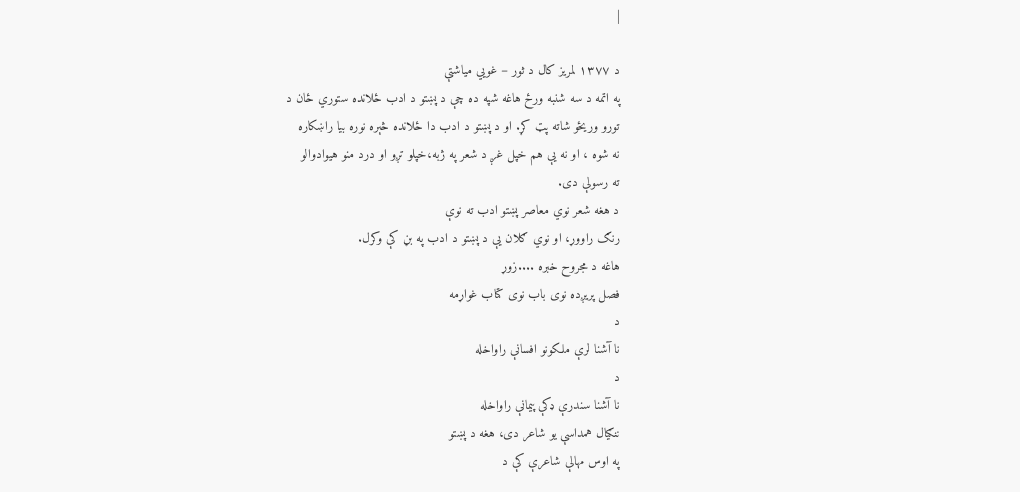|

د ۱۳۷۷ لمریز کال د ثور – غویي میاشتې
په اتمه د سه شنبه ورځ هاغه شپه ده چې د پښتو د ادب ځلانده ستوري ځان د
تورو وریځو شاته پټ کړ. او د پښتو د ادب دا ځلانده څېره نوره بیا راښکاره
نه شوه ، او نه یې هم خپل غږ د شعر په ژبه،خپلو تږو او درد منو هیوادوالو
ته رسولې دی.
د هغه شعر نوي معاصر پښتو ادب ته نوې
رنګ راووړ، او نوي ګلان یې د پښتو د ادب په بڼ کې وکرل.
هاغه د مجروح خبره ....زوړ
فصل پریږده نوی باب نوی کتاب غواړمه
د
نا آشنا لرې ملکونو افسانې راواخله
د
نا آشنا سندرې ډکې پیمانې راواخله
ننګیال همداسې یو شاعر دی، هغه د پښتو
په اوس مهالې شاعرې کې د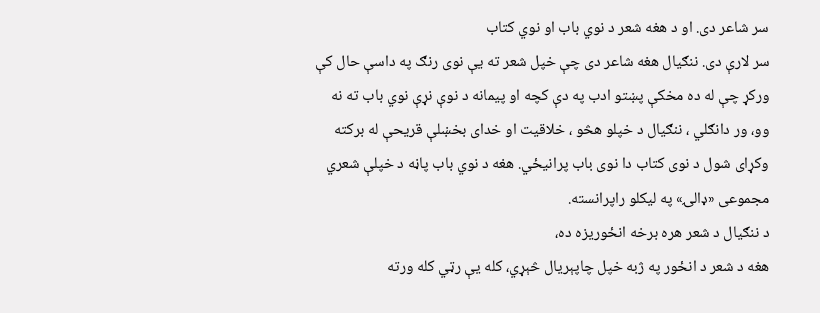سر شاعر دی. او د هغه شعر د نوي باب او نوي کتاب
سر لارې دی. ننګیال هغه شاعر دی چې خپل شعر ته یې نوی رنګ په داسې حال کې
ورکړ چې له ده مخکې پښتو ادب په دې کچه او پیمانه د نوې نړې نوي باب ته نه
وو، ور دانګلي ، ننګیال د خپلو هڅو ، خلاقیت او خدای بخښلې قریحې له برکته
وکړای شول د نوی کتاب دا نوی باب پرانیځي. هغه د نوي باب پاڼه د خپلې شعري
مجموعی «ډالۍ» په لیکلو راپرانسته.
د ننګیال د شعر هره برخه انځوریزه ده،
هغه د شعر د انځور په ژبه خپل چاپېریال څېړي، کله یې رټي کله ورته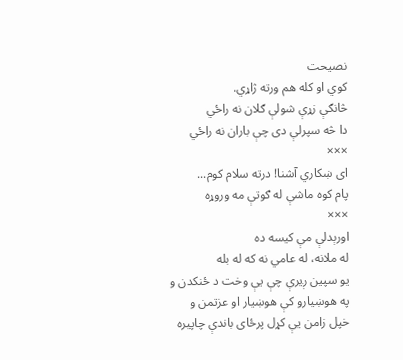نصیحت
کوي او کله هم ورته ژاړي.
څانګې زړې شولې ګلان نه راځي
دا څه سپرلې دی چې باران نه راځي
×××
ای ښکاري آشنا! درته سلام کوم...
پام کوه ماشې له ګوتې مه وروړه
×××
اورېدلې مې کیسه ده
له ملانه، له عامي نه که له بله
یو سپین ږیرې چې یې وخت د ځنکدن و
په هوښیارو کې هوښیار او عزتمن و
خپل زامن یې کړل پرځای باندې چاپیره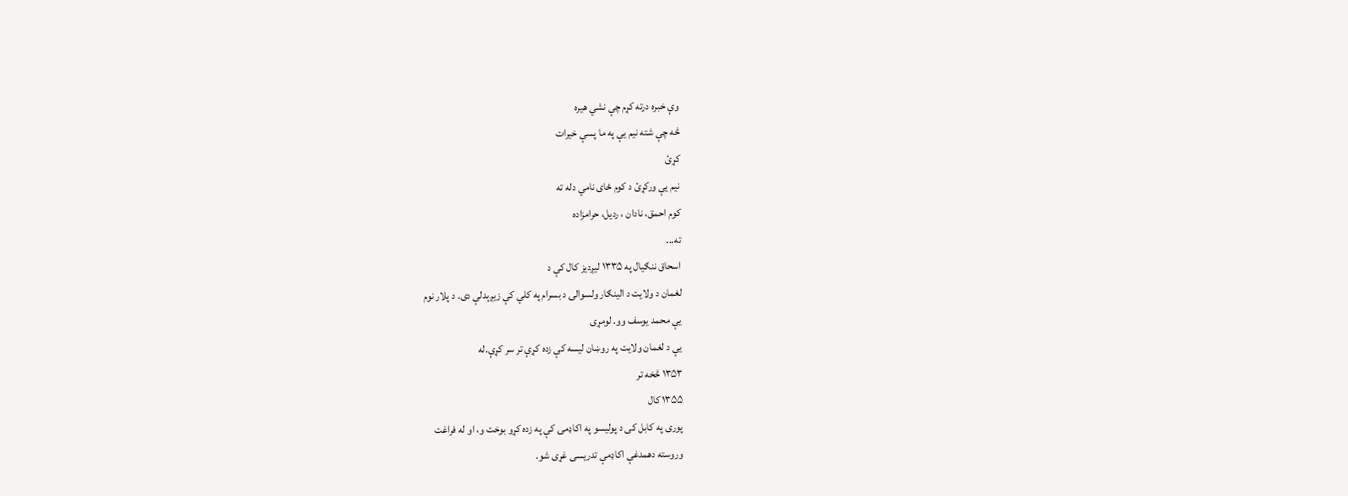وې خبره درته کړم چې نشي هیره
څه چې شته نیم یې په ما پسې خیرات
کړئ
نیم یې ورکړئ د کوم ځای نامي دله ته
کوم احمق، نادان ، ردیل، حرامزاده
ته...
اسحاق ننګیال په ۱۳۳۵ لیږدیز کال کې د
لغمان د ولایت د الینګار ولسوالۍ د بسرام په کلي کې زیږېدلې دی. د پلار نوم
یې محمد یوسف وو. لومړی
یې د لغمان ولایت په روښان لیسه کې زده کړې تر سر کړې.له
۱۳۵۳ څخه تر
۱۳۵۵ کال
پوری په کابل کی د پولیسو په اکاډمۍ کې په زده کړو بوخت و، او له فراغت
وروسته دهمدغې اکاډمې تدریسی غړی شو.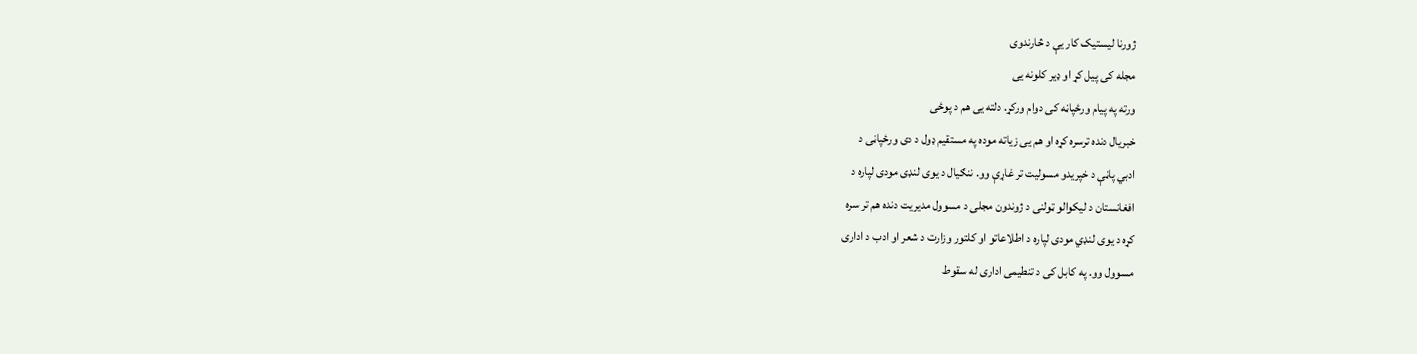ژورنا لیستیک کار یې د څارندوی
مجله کی پیل کړ او ډیر کلونه یی
ورته په پیام ورځپاڼه کی دوام ورکړ. دلته یی هم د پوځی
خبریال دنده ترسره کړه او هم یی زیاته موده په مستقیم ډول د دی ورځپاڼی د
ادبي پاڼې د خپریدو مسولیت تر غاړې وو. ننګیال د یوی لنډی مودی لپاره د
افغانستان د لیکوالو ټولنی د ژوندون مجلی د مسوول مدیریت دنده هم تر سره
کړه د یوی لنډي مودی لپاره د اطلاعاتو او کلتور وزارت د شعر او ادب د اداری
مسوول وو. په کابل کی د تنطیمی اداری له سقوط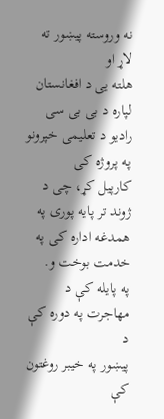نه وروسته پیښور ته لاړ او
هلته یی د افغانستان لپاره د بی بی سی رادیو د تعلیمی خپرونو په پروژه کی
کارپیل کړ، چی د ژوند تر پایه پوری په همدغه اداره کی په خدمت بوخت و.
په پایله کې د مهاجرت په دوره کې د
پیښور په خیبر روغتون کې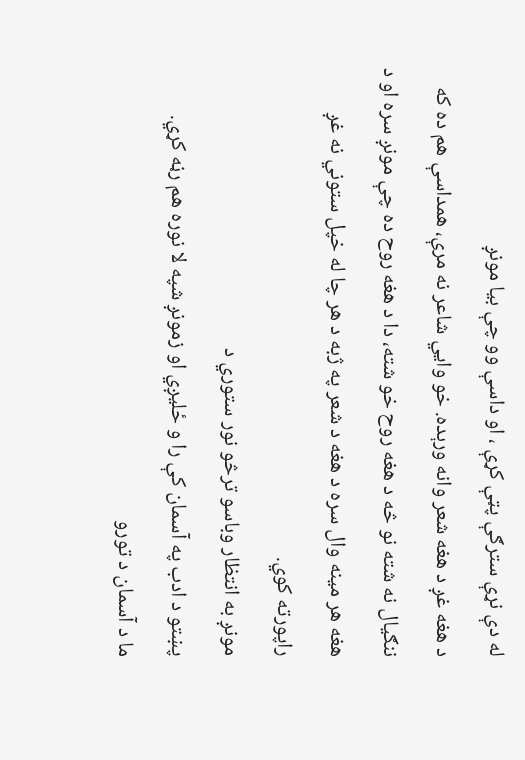له دې نړې سترګې پټې کړې ، او داسې وو چې بیا مونږ
د هغه غږ د هغه شعر وانه ورېده. خو وایي شاعر نه مرې، همداسې هم ده که
ننګیال نه شته نو څه د هغه روح خو شته، دا د هغه روح ده چې مونږ سره او د
هغه هر مینه وال سره د هغه د شعر په ژبه د هر چا له خپل ستوني نه غږ
راپورته کوي.
مونږ به انتظار وباسو ترڅو نور ستوري د
پښتو د ادب په آسمان کې را و ځلیږي او زمونږ شپه لا نوره هم رڼه کړي.
ما د آسمان د تورو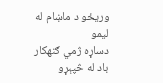وریځو د ماښام له
لیمو
دساړه ژمي ګنهکار باد له څپېړو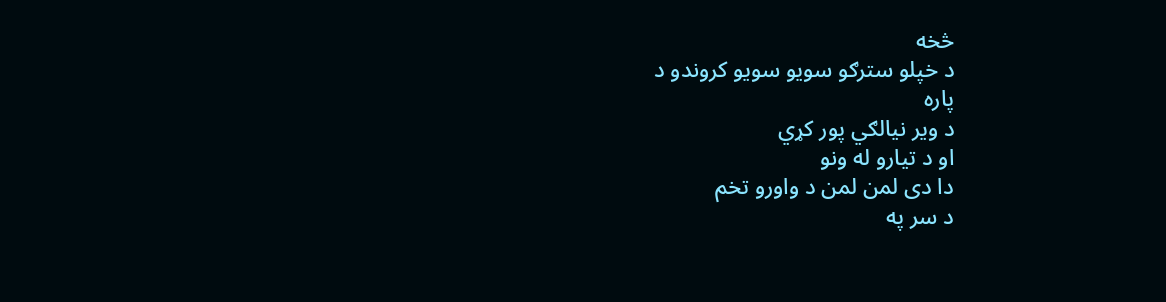څخه
د خپلو سترګو سویو سویو کروندو د
پاره
د ویر نیالګي پور کړي
او د تیارو له ونو
دا دی لمن لمن د واورو تخم
د سر په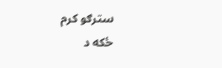سترګو کرم
ځکه د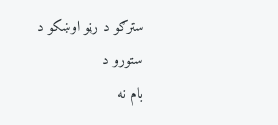سترګو د رڼو اوښکو د ستورو د
بام نه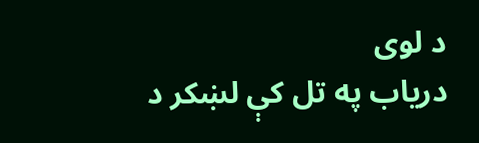د لوی
دریاب په تل کې لښکر د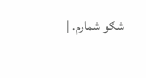شګو شمارم. |